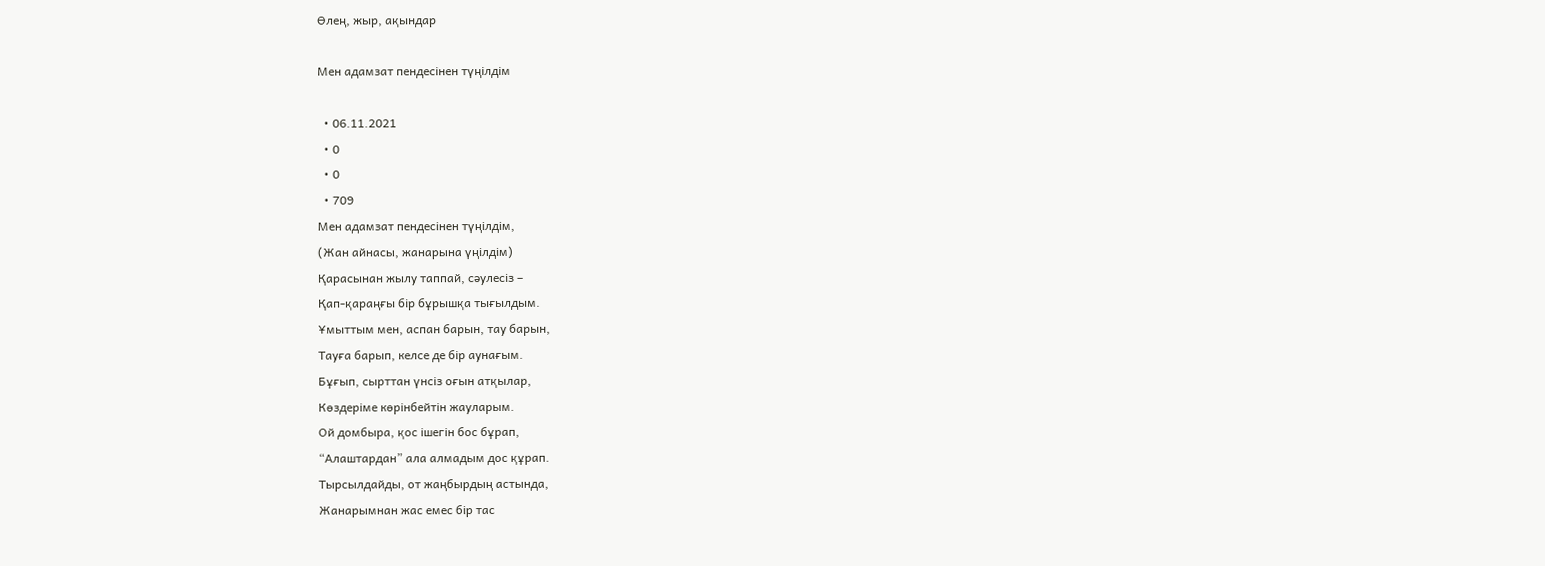Өлең, жыр, ақындар

Мен адамзат пендесінен түңілдім

  • 06.11.2021
  • 0
  • 0
  • 709
Мен адамзат пендесінен түңілдім,
(Жан айнасы, жанарына үңілдім)
Қарасынан жылу таппай, сәулесіз –
Қап-қараңғы бір бұрышқа тығылдым.
Ұмыттым мен, аспан барын, тау барын,
Тауға барып, келсе де бір аунағым.
Бұғып, сырттан үнсіз оғын атқылар,
Көздеріме көрінбейтін жауларым.
Ой домбыра, қос ішегін бос бұрап,
“Алаштардан” ала алмадым дос құрап.
Тырсылдайды, от жаңбырдың астында,
Жанарымнан жас емес бір тас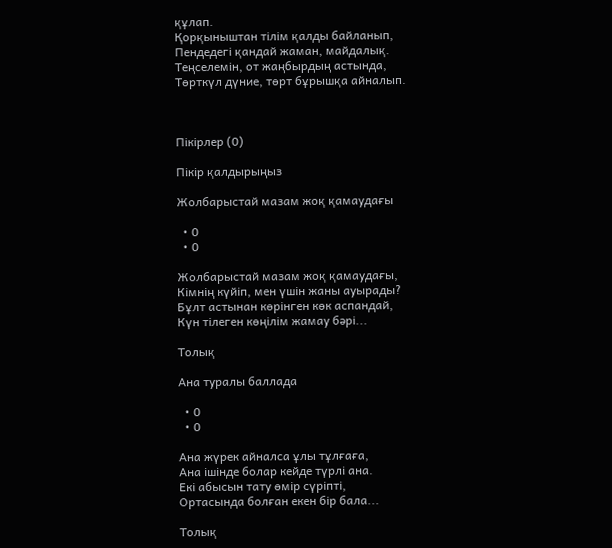құлап.
Қорқыныштан тілім қалды байланып,
Пендедегі қандай жаман, майдалық.
Теңселемін, от жаңбырдың астында,
Төрткүл дүние, төрт бұрышқа айналып.



Пікірлер (0)

Пікір қалдырыңыз

Жолбарыстай мазам жоқ қамаудағы

  • 0
  • 0

Жолбарыстай мазам жоқ қамаудағы,
Кімнің күйіп, мен үшін жаны ауырады?
Бұлт астынан көрінген көк аспандай,
Күн тілеген көңілім жамау бәрі...

Толық

Ана туралы баллада

  • 0
  • 0

Ана жүрек айналса ұлы тұлғаға,
Ана ішінде болар кейде түрлі ана.
Екі абысын тату өмір сүріпті,
Ортасында болған екен бір бала...

Толық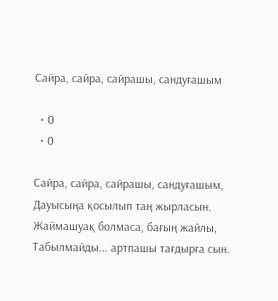Сайра, сайра, сайрашы, сандуғашым

  • 0
  • 0

Сайра, сайра, сайрашы, сандуғашым,
Дауысыңа қосылып таң жырласын.
Жаймашуақ болмаса, бағың жайлы,
Табылмайды... артпашы тағдырға сын.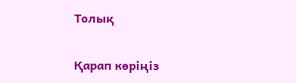Толық

Қарап көріңіз